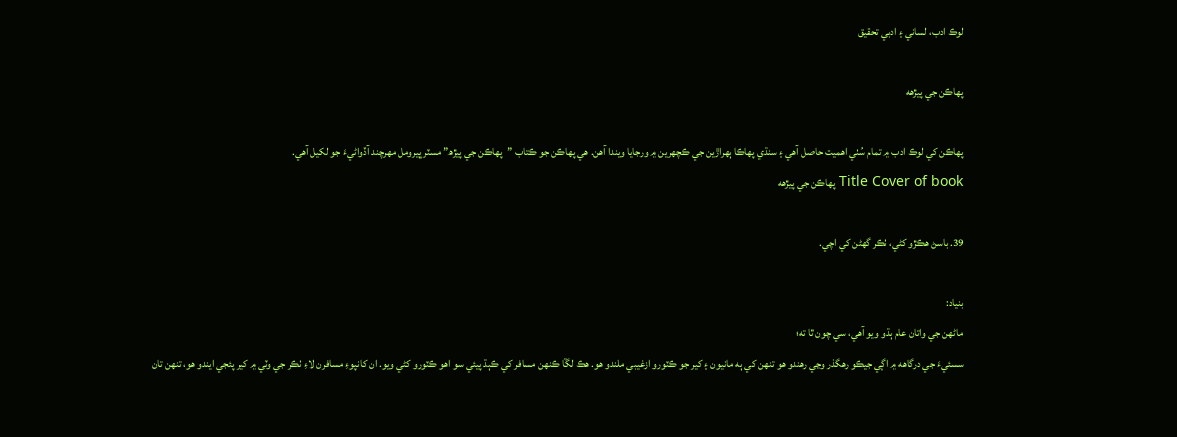لوڪ ادب، لساني ۽ ادبي تحقيق

پھاڪن جي پيڙهه

پهاڪن کي لوڪ ادب ۾ تمام سُٺي اهميت حاصل آهي ۽ سنڌي پهاڪا ٻهراڙين جي ڪچهرين ۾ ورجايا ويندا آهن. هي پهاڪن جو ڪتاب ”پهاڪن جي پيڙھ” مسٽر ڀيرومل مهرچند آڏواڻيءَ جو لکيل آهي.
Title Cover of book پھاڪن جي پيڙهه

39. باسڻ هڪڙو کڻي، ٺڪر گهڻن کي اچي.

بنياد:
ماڻھن جي واتان عام ٻڌو ويو آھي، سي چون ٿا ته؛
سسئيءَ جي درگاهه ۾ اڳي جيڪو رهگذر وڃي رهندو هو تنھن کي ٻه مانيون ۽ کير جو ڪٽورو ازغيبي ملندو هو. هڪ لڱا ڪنھن مسافر کي ڪٻڌ پيئي سو اهو ڪٽورو کڻي ويو. ان کانپوءِ مسافرن لاءِ ٺڪر جي وٽي ۾ کير پئجي ايندو هو، تنھن تان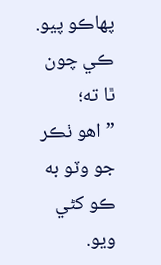پھاڪو پيو.
ڪي چون ٿا ته؛ ”اهو ٺڪر جو وٽو به ڪو کڻي ويو.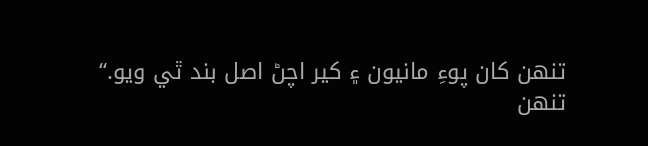تنھن کان پوءِ مانيون ۽ کير اچڻ اصل بند ٿي ويو.“
تنھن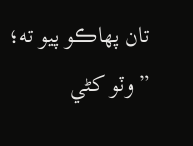تان پھاڪو پيو ته؛ ”وٽو کڻي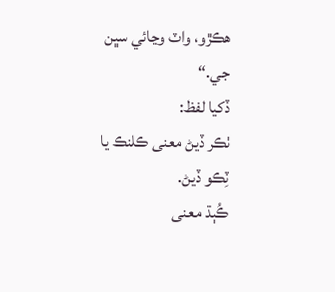هڪڙو، واٽ وڃائي سڀن جي.“
ڏکيا لفظ:
ٺڪر ڏيڻ معنى ڪلنڪ يا ٽِڪو ڏيڻ.
ڪُٻڌ معنى